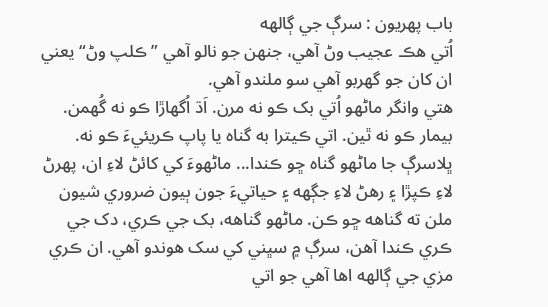باب پهريون : سرڳ جي ڳالهه
اُتي هڪ عجيب وڻ آهي، جنهن جو نالو آهي ”ڪلپ وڻ“ يعني ان کان جو گهربو آهي سو ملندو آهي.
هتي وانگر ماڻهو اُتي بک ڪو نه مرن. اَڌ اُگهاڙا ڪو نه گُهمن. بيمار ڪو نه ٿين. اتي ڪيترا به گناه يا پاپ ڪريئيءَ ڪو نه. ڀلاسرڳ جا ماڻهو گناه ڇو ڪندا... ماڻهوءَ کي کائڻ لاءِ ان، پهرڻ لاءِ ڪپڙا ۽ رهڻ لاءِ جڳهه ۽ حياتيءَ جون ٻيون ضروري شيون ملن ته گناهه ڇو ڪن. ماڻهو گناهه، بک جي ڪري، دک جي ڪري ڪندا آهن، سرڳ ۾ سڀني کي سک هوندو آهي. ان ڪري مزي جي ڳالهه اها آهي جو اتي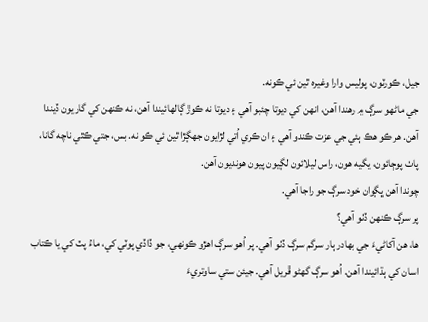جيل، ڪورٽون، پوليس وارا وغيره ٿين ئي ڪونه.
جي ماڻهو سرڳ ۾ رهندا آهن، انهن کي ديوتا چئبو آهي ۽ ديوتا نه ڪوڙ ڳالهائيندا آهن، نه ڪنهن کي گاريون ڏيندا آهن. هر ڪو هڪ ٻئي جي عزت ڪندو آهي ۽ ان ڪري اُتي لڙايون جهڳڙا ٿين ئي ڪو نه. بس، جتي ڪٿي ناچه گانا، پاٺ پوڄائون، يگيه هون، راس ليلائون لڳيون پيون هونديون آهن.
چوندا آهن ڀڳوان خود سرڳ جو راجا آهي.
پر سرڳ ڪنهن ڏٺو آهي؟
ها، هن آکاڻيءَ جي بهادر ٻار سرگم سرڳ ڏٺو آهي. پر اُهو سرڳ اهڙو ڪونهي، جو ڏاڏي پوٽي کي، ماءُ پٽ کي يا ڪتاب اسان کي ٻڌائيندا آهن. اُهو سرڳ گهڻو ڦريل آهي. جيئن ستي ساوتريءَ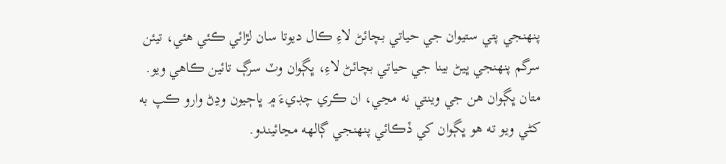پنهنجي پتي ستيوان جي حياتي بچائڻ لاءِ ڪال ديوتا سان لڙائي ڪئي هئي، تيئن سرگم پنهنجي ڀيڻ بينا جي حياتي بچائڻ لاءِ، ڀڳوان وٽ سرڳ تائين ڪاهي ويو. متان ڀڳوان هن جي وينتي نه مڃي، ان ڪري چڊيءَ ۾ ڀاڄيون وڍڻ وارو ڪپ به کڻي ويو ته هو ڀڳوان کي ڏڪائي پنهنجي ڳالهه مڃائيندو.